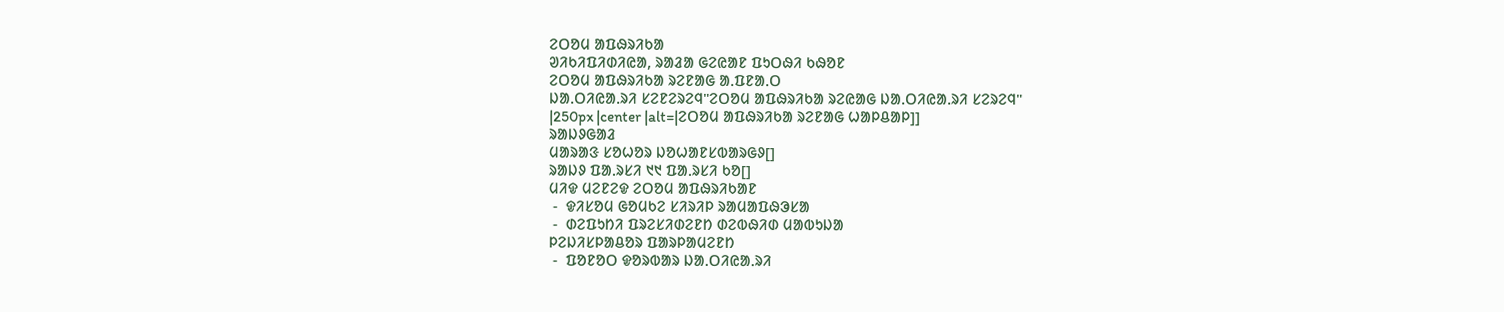ᱮᱛᱚᱢ ᱟᱯᱷᱨᱤᱠᱟ
ᱣᱤᱠᱤᱯᱤᱰᱤᱭᱟ, ᱨᱟᱲᱟ ᱜᱮᱭᱟᱱ ᱯᱩᱛᱷᱤ ᱠᱷᱚᱱ
ᱮᱛᱚᱢ ᱟᱯᱷᱨᱤᱠᱟ ᱨᱮᱱᱟᱜ ᱟᱹᱯᱱᱟᱹᱛ
ᱡᱟᱹᱛᱤᱭᱟᱹᱨᱤ ᱥᱮᱱᱮᱨᱮᱧ"ᱮᱛᱚᱢ ᱟᱯᱷᱨᱤᱠᱟ ᱨᱮᱭᱟᱜ ᱡᱟᱹᱛᱤᱭᱟᱹᱨᱤ ᱥᱮᱨᱮᱧ"
|250px |center |alt=|ᱮᱛᱚᱢ ᱟᱯᱷᱨᱤᱠᱟ ᱨᱮᱱᱟᱜ ᱦᱟᱞᱪᱟᱞ]]
ᱨᱟᱡᱽᱜᱟᱲ
ᱢᱟᱨᱟᱝ ᱥᱚᱦᱚᱨ ᱡᱚᱦᱟᱱᱥᱵᱟᱨᱜᱽ[]
ᱨᱟᱡᱽ ᱯᱟᱹᱨᱥᱤ ᱑᱑ ᱯᱟᱹᱨᱥᱤ ᱠᱚ[]
ᱢᱤᱫ ᱢᱮᱱᱮᱫ ᱮᱛᱚᱢ ᱟᱯᱷᱨᱤᱠᱟᱱ
 -  ᱫᱤᱥᱚᱢ ᱜᱚᱢᱠᱮ ᱥᱤᱨᱤᱞ ᱨᱟᱢᱟᱯᱷᱳᱥᱟ
 -  ᱰᱮᱯᱩᱴᱤ ᱯᱨᱮᱥᱤᱰᱮᱱᱴ ᱰᱮᱵᱷᱤᱰ ᱢᱟᱵᱩᱡᱟ
ᱞᱮᱡᱤᱥᱞᱟᱪᱚᱨ ᱯᱟᱨᱞᱟᱢᱮᱱᱴ
 -  ᱯᱚᱱᱚᱛ ᱫᱚᱨᱵᱟᱨ ᱡᱟᱹᱛᱤᱭᱟᱹᱨᱤ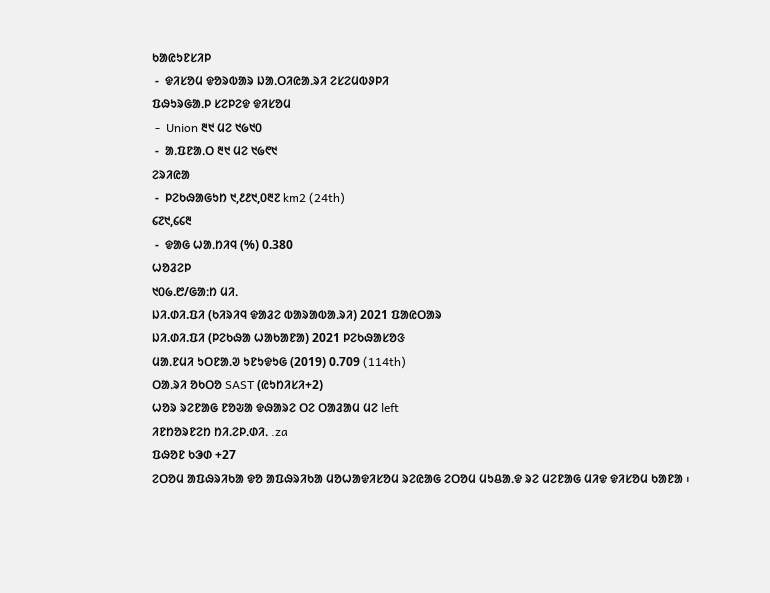ᱠᱟᱭᱩᱱᱥᱤᱞ
 -  ᱫᱤᱥᱚᱢ ᱫᱚᱨᱵᱟᱨ ᱡᱟᱹᱛᱤᱭᱟᱹᱨᱤ ᱮᱥᱮᱢᱵᱽᱞᱤ
ᱯᱷᱩᱨᱜᱟᱹᱞ ᱥᱮᱞᱮᱫ ᱫᱤᱥᱚᱢ
 -  Union ᱓᱑ ᱢᱮ ᱑᱙᱑᱐
 -  ᱟᱹᱯᱱᱟᱹᱛ ᱓᱑ ᱢᱮ ᱑᱙᱖᱑
ᱮᱨᱤᱭᱟ
 -  ᱞᱮᱠᱷᱟᱜᱩᱴ ᱑,᱒᱒᱑,᱐᱓᱗ km2 (24th)
᱔᱗᱑,᱔᱔᱓
 -  ᱫᱟᱜ ᱦᱟᱹᱴᱤᱧ (%) 0.380
ᱦᱚᱲᱮᱞ
᱑᱐᱙.᱘/ᱜᱟᱺᱴ ᱢᱤᱹ
ᱡᱤ.ᱰᱤ.ᱯᱤ (ᱠᱤᱨᱤᱧ ᱫᱟᱲᱮ ᱵᱟᱨᱟᱵᱟᱹᱨᱤ) 2021 ᱯᱟᱭᱛᱟᱨ
ᱡᱤ.ᱰᱤ.ᱯᱤ (ᱞᱮᱠᱷᱟ ᱦᱟᱠᱟᱱᱟ) 2021 ᱞᱮᱠᱷᱟᱥᱚᱝ
ᱢᱟᱹᱱᱢᱤ ᱩᱛᱱᱟᱹᱣ ᱩᱱᱩᱫᱩᱜ (2019) 0.709 (114th)
ᱛᱟᱹᱨᱤ ᱚᱠᱛᱚ SAST (ᱭᱩᱴᱤᱥᱤ+2)
ᱦᱚᱨ ᱨᱮᱱᱟᱜ ᱱᱚᱶᱟ ᱫᱷᱟᱨᱮ ᱛᱮ ᱛᱟᱲᱟᱢ ᱢᱮ left
ᱤᱱᱴᱚᱨᱱᱮᱴ ᱴᱤᱹᱮᱞᱹᱰᱤᱹ .za
ᱯᱷᱚᱱ ᱠᱳᱰ +27
ᱮᱛᱚᱢ ᱟᱯᱷᱨᱤᱠᱟ ᱫᱚ ᱟᱯᱷᱨᱤᱠᱟ ᱢᱚᱦᱟᱫᱤᱥᱚᱢ ᱨᱮᱭᱟᱜ ᱮᱛᱚᱢ ᱢᱩᱪᱟᱹᱫ ᱨᱮ ᱢᱮᱱᱟᱜ ᱢᱤᱫ ᱫᱤᱥᱚᱢ ᱠᱟᱱᱟ ᱾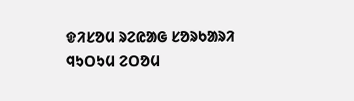ᱫᱤᱥᱚᱢ ᱨᱮᱭᱟᱜ ᱥᱚᱨᱠᱟᱨᱤ ᱧᱩᱛᱩᱢ ᱮᱛᱚᱢ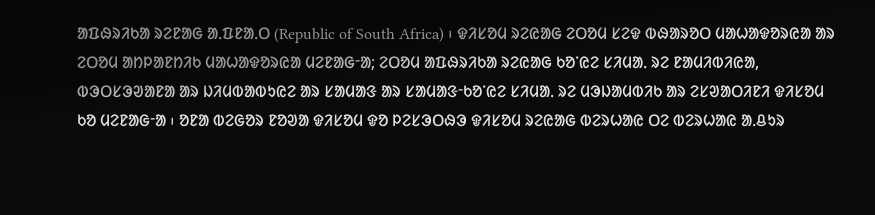ᱟᱯᱷᱨᱤᱠᱟ ᱨᱮᱱᱟᱜ ᱟᱹᱯᱱᱟᱹᱛ (Republic of South Africa) ᱾ ᱫᱤᱥᱚᱢ ᱨᱮᱭᱟᱜ ᱮᱛᱚᱢ ᱥᱮᱫ ᱵᱷᱟᱨᱚᱛ ᱢᱟᱦᱟᱫᱚᱨᱭᱟ ᱟᱨ ᱮᱛᱚᱢ ᱟᱴᱞᱟᱱᱴᱤᱠ ᱢᱟᱦᱟᱫᱚᱨᱭᱟ ᱢᱮᱱᱟᱜᱼᱟ; ᱮᱛᱚᱢ ᱟᱯᱷᱨᱤᱠᱟ ᱨᱮᱭᱟᱜ ᱠᱚᱸᱭᱮ ᱥᱤᱢᱟᱹ ᱨᱮ ᱱᱟᱢᱤᱵᱤᱭᱟ, ᱵᱳᱛᱥᱳᱣᱟᱱᱟ ᱟᱨ ᱡᱤᱢᱵᱟᱵᱩᱭᱮ ᱟᱨ ᱥᱟᱢᱟᱝ ᱟᱨ ᱥᱟᱢᱟᱝᱼᱠᱚᱸᱭᱮ ᱥᱤᱢᱟᱹ ᱨᱮ ᱢᱳᱡᱟᱢᱵᱤᱠ ᱟᱨ ᱮᱥᱣᱟᱛᱤᱱᱤ ᱫᱤᱥᱚᱢ ᱠᱚ ᱢᱮᱱᱟᱜᱼᱟ ᱾ ᱚᱱᱟ ᱵᱮᱜᱚᱨ ᱱᱚᱣᱟ ᱫᱤᱥᱚᱢ ᱫᱚ ᱞᱮᱥᱳᱛᱷᱳ ᱫᱤᱥᱚᱢ ᱨᱮᱭᱟᱜ ᱵᱮᱨᱦᱟᱭ ᱛᱮ ᱵᱮᱨᱦᱟᱭ ᱟᱹᱪᱩᱨ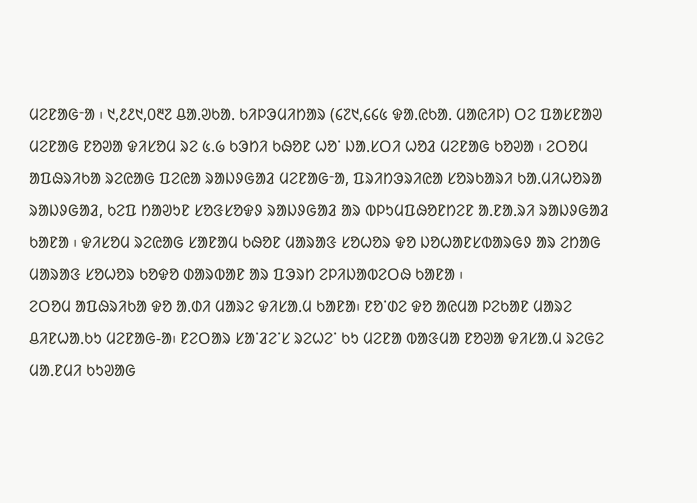ᱢᱮᱱᱟᱜᱼᱟ ᱾ ᱑,᱒᱒᱑,᱐᱓᱗ ᱪᱟᱹᱣᱠᱟᱹ ᱠᱤᱞᱳᱢᱤᱴᱟᱨ (᱔᱗᱑,᱔᱔᱕ ᱫᱟᱹᱭᱠᱟᱹ ᱢᱟᱭᱤᱞ) ᱛᱮ ᱯᱟᱥᱱᱟᱣ ᱢᱮᱱᱟᱜ ᱱᱚᱣᱟ ᱫᱤᱥᱚᱢ ᱨᱮ ᱕.᱙ ᱠᱳᱴᱤ ᱠᱷᱚᱱ ᱦᱚᱸ ᱡᱟᱹᱥᱛᱤ ᱦᱚᱲ ᱢᱮᱱᱟᱜ ᱠᱚᱣᱟ ᱾ ᱮᱛᱚᱢ ᱟᱯᱷᱨᱤᱠᱟ ᱨᱮᱭᱟᱜ ᱯᱮᱭᱟ ᱨᱟᱡᱽᱜᱟᱲ ᱢᱮᱱᱟᱜᱼᱟ, ᱯᱨᱤᱴᱳᱨᱤᱭᱟ ᱥᱚᱨᱠᱟᱨᱤ ᱠᱟᱹᱢᱤᱦᱚᱨᱟ ᱨᱟᱡᱽᱜᱟᱲ, ᱠᱮᱯ ᱴᱟᱣᱩᱱ ᱥᱚᱝᱥᱚᱫᱽ ᱨᱟᱡᱽᱜᱟᱲ ᱟᱨ ᱵᱞᱩᱢᱯᱷᱚᱱᱴᱮᱱ ᱟᱹᱱᱟᱹᱨᱤ ᱨᱟᱡᱽᱜᱟᱲ ᱠᱟᱱᱟ ᱾ ᱫᱤᱥᱚᱢ ᱨᱮᱭᱟᱜ ᱥᱟᱱᱟᱢ ᱠᱷᱚᱱ ᱢᱟᱨᱟᱝ ᱥᱚᱦᱚᱨ ᱫᱚ ᱡᱚᱦᱟᱱᱥᱵᱟᱨᱜᱽ ᱟᱨ ᱮᱴᱟᱜ ᱢᱟᱨᱟᱝ ᱥᱚᱦᱚᱨ ᱠᱚᱫᱚ ᱰᱟᱨᱵᱟᱱ ᱟᱨ ᱯᱳᱨᱴ ᱮᱞᱤᱡᱟᱵᱮᱛᱷ ᱠᱟᱱᱟ ᱾
ᱮᱛᱚᱢ ᱟᱯᱷᱨᱤᱠᱟ ᱫᱚ ᱟᱹᱰᱤ ᱢᱟᱨᱮ ᱫᱤᱥᱟᱹᱢ ᱠᱟᱱᱟ᱾ ᱱᱚᱸᱰᱮ ᱫᱚ ᱟᱭᱢᱟ ᱞᱮᱠᱟᱱ ᱢᱟᱨᱮ ᱪᱤᱱᱦᱟᱹᱠᱩ ᱢᱮᱱᱟᱜ-ᱟ᱾ ᱱᱮᱛᱟᱨ ᱥᱟᱸᱲᱮᱸᱥ ᱨᱮᱦᱮᱸ ᱠᱩ ᱢᱮᱱᱟ ᱵᱟᱝᱢᱟ ᱱᱚᱣᱟ ᱫᱤᱥᱟᱹᱢ ᱨᱮᱜᱮ ᱢᱟᱹᱱᱢᱤ ᱠᱩᱣᱟᱜ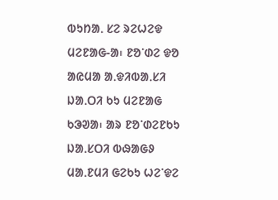ᱵᱩᱴᱟᱹ ᱥᱮ ᱨᱮᱦᱮᱫ ᱢᱮᱱᱟᱜ-ᱟ᱾ ᱱᱚᱸᱰᱮ ᱫᱚ ᱟᱭᱢᱟ ᱟᱹᱫᱤᱵᱟᱹᱥᱤ ᱡᱟᱹᱛᱤ ᱠᱩ ᱢᱮᱱᱟᱜ ᱠᱳᱣᱟ᱾ ᱟᱨ ᱱᱚᱸᱰᱮᱱᱠᱩ ᱡᱟᱹᱥᱛᱤ ᱵᱷᱟᱜᱽ ᱢᱟᱹᱱᱢᱤ ᱜᱮᱠᱩ ᱦᱮᱸᱫᱮ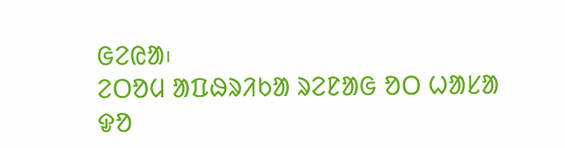ᱜᱮᱭᱟ᱾
ᱮᱛᱚᱢ ᱟᱯᱷᱨᱤᱠᱟ ᱨᱮᱱᱟᱜ ᱚᱛ ᱦᱟᱥᱟ ᱫᱚ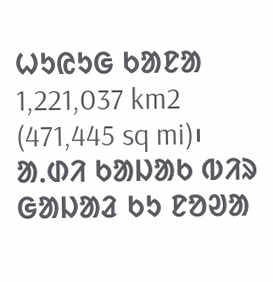ᱦᱩᱭᱩᱜ ᱠᱟᱱᱟ 1,221,037 km2 (471,445 sq mi)᱾ ᱟᱹᱰᱤ ᱠᱟᱡᱟᱠ ᱵᱤᱨ ᱜᱟᱡᱟᱲ ᱠᱩ ᱱᱚᱣᱟ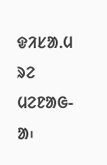ᱫᱤᱥᱟᱹᱢ ᱨᱮ ᱢᱮᱱᱟᱜ-ᱟ᱾